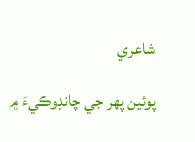شاعري

پوئين پهر جي چانڊوڪيءَ ۾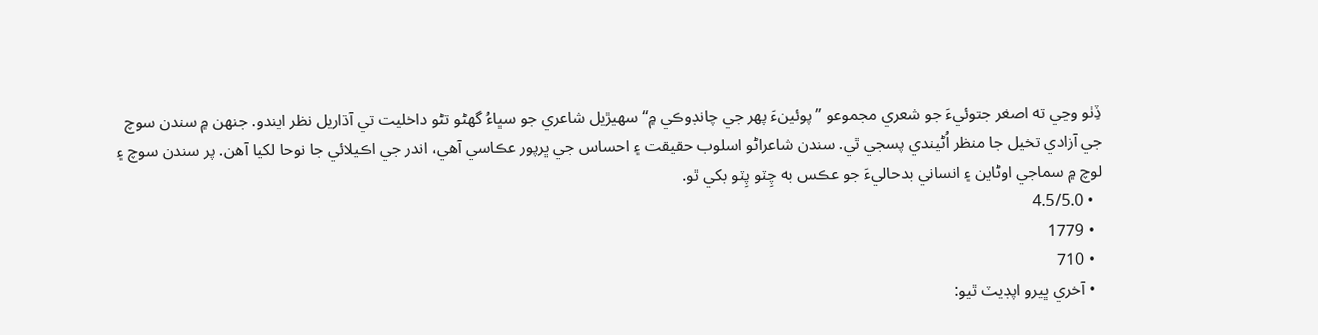ڏِٺو وڃي ته اصغر جتوئيءَ جو شعري مجموعو ”پوئينءَ پهر جي چانڊوڪي ۾“ سهيڙيل شاعري جو سڀاءُ گهڻو تڻو داخليت تي آڌاريل نظر ايندو. جنهن ۾ سندن سوچ جي آزادي تخيل جا منظر اُڻيندي پسجي ٿي. سندن شاعراڻو اسلوب حقيقت ۽ احساس جي ڀرپور عڪاسي آهي، اندر جي اڪيلائي جا نوحا لکيا آهن. پر سندن سوچ ۽ لوچ ۾ سماجي اوڻاين ۽ انساني بدحاليءَ جو عڪس به چِٽو پِٽو بکي ٿو.
  • 4.5/5.0
  • 1779
  • 710
  • آخري ڀيرو اپڊيٽ ٿيو: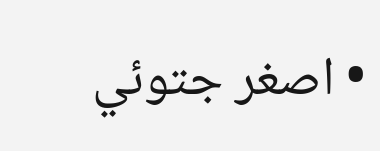• اصغر جتوئي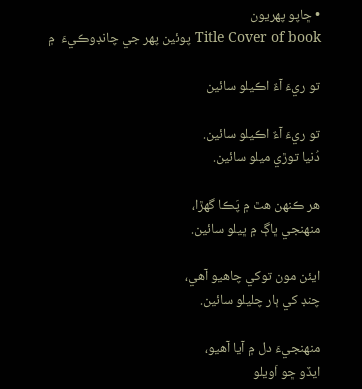• ڇاپو پھريون
Title Cover of book پوئين پهر جي چانڊوڪيءَ  ۾

تو ريءَ آءٌ اڪيلو سائين

تو ريءَ آءٌ اڪيلو سائين.
دُنيا توڙي ميلو سائين.

هر ڪنهن هٿ ۾ پَڪا گهڙا،
منهنجي ڀاڳ ۾ ڀيلو سائين.

ايئن مون توکي چاهيو آهي،
چنڊ کي ٻار چليلو سائين.

منهنجيءَ دل ۾ آيا آهيو،
ايڏو ڇو اَويلو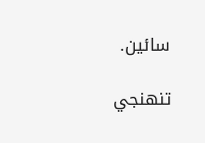سائين.

تنهنجي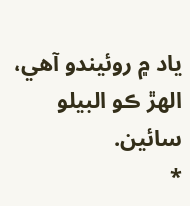ياد ۾ روئيندو آهي،
الهڙ ڪو البيلو سائين.
*